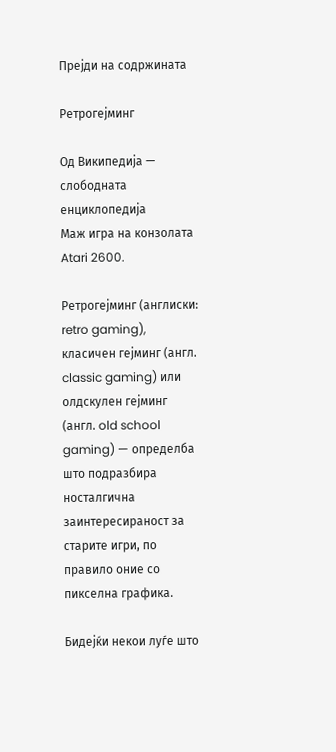Прејди на содржината

Ретрогејминг

Од Википедија — слободната енциклопедија
Маж игра на конзолата Atari 2600.

Ретрогејминг (англиски: retro gaming), класичен гејминг (англ. classic gaming) или олдскулен гејминг (англ. old school gaming) — определба што подразбира носталгична заинтересираност за старите игри, по правило оние со пикселна графика.

Бидејќи некои луѓе што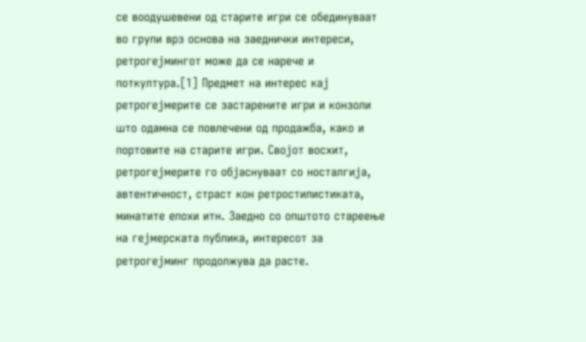се воодушевени од старите игри се обединуваат во групи врз основа на заеднички интереси, ретрогејмингот може да се нарече и поткултура.[1] Предмет на интерес кај ретрогејмерите се застарените игри и конзоли што одамна се повлечени од продажба, како и портовите на старите игри. Својот восхит, ретрогејмерите го објаснуваат со носталгија, автентичност, страст кон ретростилистиката, минатите епохи итн. Заедно со општото стареење на гејмерската публика, интересот за ретрогејминг продолжува да расте.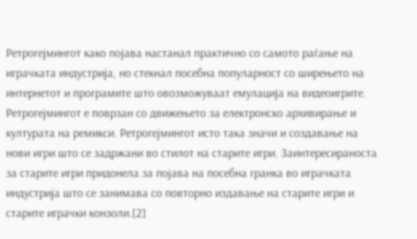Ретрогејмингот како појава настанал практично со самото раѓање на играчката индустрија, но стекнал посебна популарност со ширењето на интернетот и програмите што овозможуваат емулација на видеоигрите. Ретрогејмингот е поврзан со движењето за електронско архивирање и културата на ремикси. Ретрогејмингот исто така значи и создавање на нови игри што се задржани во стилот на старите игри. Заинтересираноста за старите игри придонела за појава на посебна гранка во играчката индустрија што се занимава со повторно издавање на старите игри и старите играчки конзоли.[2]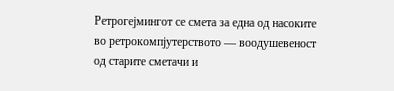Ретрогејмингот се смета за една од насоките во ретрокомпјутерството — воодушевеност од старите сметачи и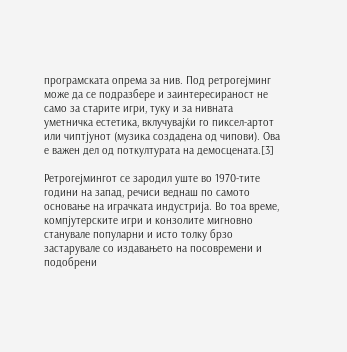програмската опрема за нив. Под ретрогејминг може да се подразбере и заинтересираност не само за старите игри, туку и за нивната уметничка естетика, вклучувајќи го пиксел-артот или чиптјунот (музика создадена од чипови). Ова е важен дел од поткултурата на демосцената.[3]

Ретрогејмингот се зародил уште во 1970-тите години на запад, речиси веднаш по самото основање на играчката индустрија. Во тоа време, компјутерските игри и конзолите мигновно станувале популарни и исто толку брзо застарувале со издавањето на посовремени и подобрени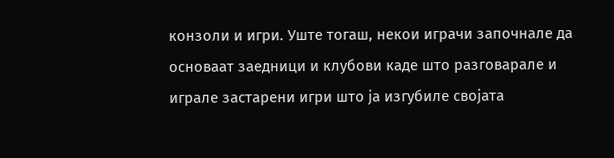конзоли и игри. Уште тогаш, некои играчи започнале да основаат заедници и клубови каде што разговарале и играле застарени игри што ја изгубиле својата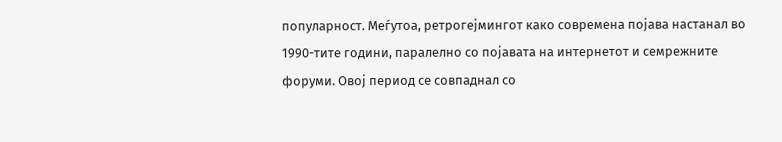популарност. Меѓутоа, ретрогејмингот како современа појава настанал во 1990-тите години, паралелно со појавата на интернетот и семрежните форуми. Овој период се совпаднал со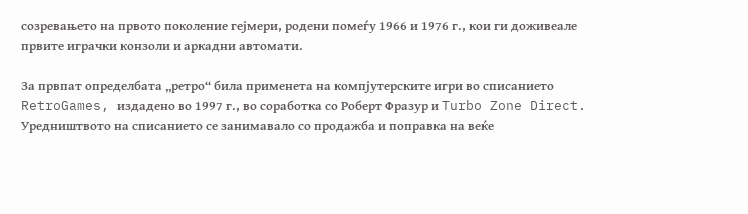созревањето на првото поколение гејмери, родени помеѓу 1966 и 1976 г., кои ги доживеале првите играчки конзоли и аркадни автомати.

За првпат определбата „ретро“ била применета на компјутерските игри во списанието RetroGames, издадено во 1997 г., во соработка со Роберт Фразур и Turbo Zone Direct. Уредништвото на списанието се занимавало со продажба и поправка на веќе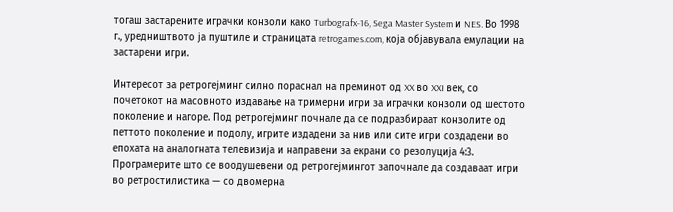тогаш застарените играчки конзоли како Turbografx-16, Sega Master System и NES. Во 1998 г., уредништвото ја пуштиле и страницата retrogames.com, која објавувала емулации на застарени игри.

Интересот за ретрогејминг силно пораснал на преминот од XX во XXI век, со почетокот на масовното издавање на тримерни игри за играчки конзоли од шестото поколение и нагоре. Под ретрогејминг почнале да се подразбираат конзолите од петтото поколение и подолу, игрите издадени за нив или сите игри создадени во епохата на аналогната телевизија и направени за екрани со резолуција 4:3. Програмерите што се воодушевени од ретрогејмингот започнале да создаваат игри во ретростилистика — со двомерна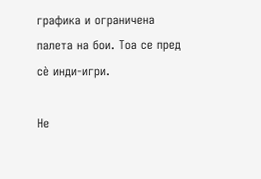графика и ограничена палета на бои. Тоа се пред сѐ инди-игри.

Не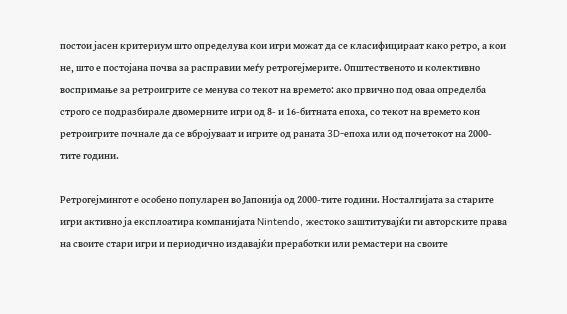постои јасен критериум што определува кои игри можат да се класифицираат како ретро, а кои не, што е постојана почва за расправии меѓу ретрогејмерите. Општественото и колективно воспримање за ретроигрите се менува со текот на времето: ако првично под оваа определба строго се подразбирале двомерните игри од 8- и 16-битната епоха, со текот на времето кон ретроигрите почнале да се вбројуваат и игрите од раната 3D-епоха или од почетокот на 2000-тите години.

Ретрогејмингот е особено популарен во Јапонија од 2000-тите години. Носталгијата за старите игри активно ја експлоатира компанијата Nintendo, жестоко заштитувајќи ги авторските права на своите стари игри и периодично издавајќи преработки или ремастери на своите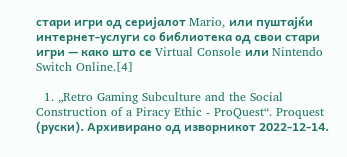стари игри од серијалот Mario, или пуштајќи интернет-услуги со библиотека од свои стари игри — како што се Virtual Console или Nintendo Switch Online.[4]

  1. „Retro Gaming Subculture and the Social Construction of a Piracy Ethic - ProQuest“. Proquest (руски). Архивирано од изворникот 2022-12-14.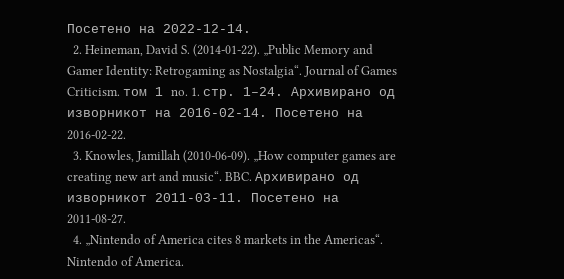Посетено на 2022-12-14.
  2. Heineman, David S. (2014-01-22). „Public Memory and Gamer Identity: Retrogaming as Nostalgia“. Journal of Games Criticism. том 1 no. 1. стр. 1–24. Архивирано од изворникот на 2016-02-14. Посетено на 2016-02-22.
  3. Knowles, Jamillah (2010-06-09). „How computer games are creating new art and music“. BBC. Архивирано од изворникот 2011-03-11. Посетено на 2011-08-27.
  4. „Nintendo of America cites 8 markets in the Americas“. Nintendo of America.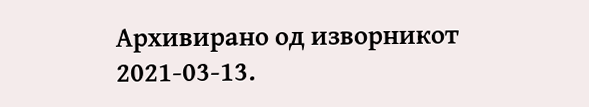Архивирано од изворникот 2021-03-13.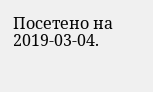Посетено на 2019-03-04.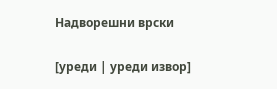Надворешни врски

[уреди | уреди извор]